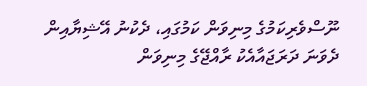ނޫސްވެރިކަމުގެ މިނިވަން ކަމުގައި، ދެކުނު އޭޝިޔާއިން ދެވަނަ ދަރަޖައާއެކު ރާއްޖޭގެ މިނިވަން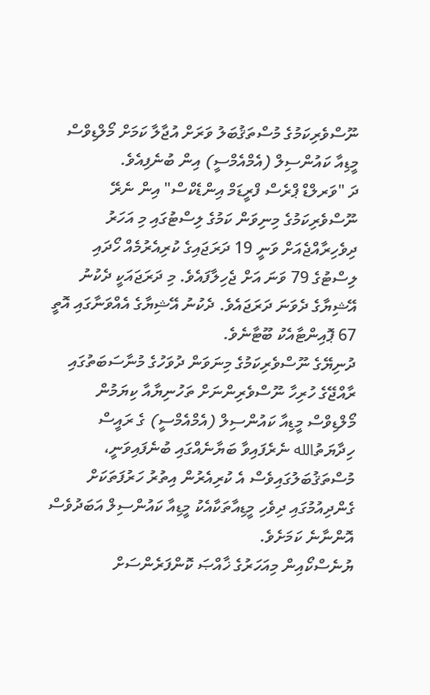ނޫސްވެރިކަމުގެ މުސްތަޤުބަލު ވަރަށް އުޖާލާ ކަމަށް މޯލްޑިވްސް މީޑިއާ ކައުންސިލް (އެމްއެމްސީ) އިން ބުނެފިއެވެ.
ދަ "ވަރލްޑް ޕްރެސް ފްރީޑަމް އިންޑެކްސް" އިން ނެރޭ ނޫސްވެރިކަމުގެ މިނިވަން ކަމުގެ ލިސްޓުގައި މި އަހަރު ދިވެހިރާއްޖެއަށް ވަނީ 19 ދަރަޖައިގެ ކުރިއެރުމެއް ހޯދައި ލިސްޓުގެ 79 ވަނަ އަށް ޖެހިލާފައެވެ. މި ދަރަޖައަކީ ދެކުނު އޭޝިޔާގެ ދެވަނަ ދަރަޖައެވެ. ދެކުނު އޭޝިޔާގެ އެއްވަނާގައި އޮތީ 67 ޕޮއިންޓާއެކު ބޫޓާނެވެ.
ދުނިޔޭގެ ނޫސްވެރިކަމުގެ މިނަވަން ދުވަހުގެ މުނާސަބަތުގައި ރާއްޖޭގެ ހުރިހާ ނޫސްވެރިންނަށް ތަހުނިޔާއާ ކިޔަމުން މޯލްޑިވްސް މީޑިއާ ކައުންސިލް (އެމްއެމްސީ) ގެ ރައީސް ހިދާޔަތުالله ނެރެފައިވާ ބަޔާނެއްގައި ބުނެފައިވަނީ، މުސްތަޤުބަލުގައިވެސް އެ ކުރިއެރުން އިތުރު ހަރުފަތަކަށް ގެންދިއުމުގައި ދިވެހި މީޑިއާތަކާއެކު މީޑިއާ ކައުންސިލް އަބަދުވެސް އޮންނާނެ ކަމަށެވެ.
ޔުނެސްކޯއިން މިއަހަރުގެ ޚާއްޞަ ކޮންފަރެންސަށް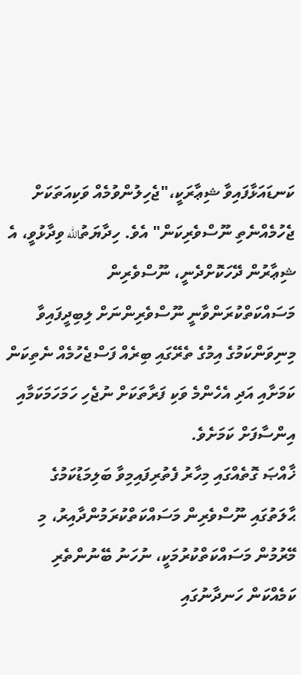ކަނޑައަޅާފައިވާ ޝިޢާރަކީ،"ޖެހިލުންވުމެއް ވަކިއަތަކަށް ޖެހުމެއްނެތި ނޫސްވެރިކަން" އެވެ. ހިދާޔަތުالله ވިދާޅުވީ، އެ ޝިޢާރުން ދޭހަކޮށްދެނީ، ނޫސްވެރިން މަސައްކަތްކުރަންވާނީ ނޫސްވެރިންނަށް ލިބިދީފައިވާ މިނިވަންކަމުގެ އިމުގެ ތެރޭގައި ބިރެއް ފަސްޖެހުމެއް ނެތިކަން ކަމަށާއި އަދި އެހެންމެ ވަކި ފަރާތަކަށް ނުޖެހި ހަމަހަމަކަމާއި އިންސާފަށް ކަމަށެވެ.
ޚާއްޞަ ގޮތެއްގައި މިހާރު ފެތުރިފައިމިވާ ބަލިމަޑުކަމުގެ ޙާލަތުގައި ނޫސްވެރިން މަސައްކަތްކުރަމުންދާއިރު، މި މޭރުމުން މަސައްކަތްކުރުމަކީ، ނުހަނު ބޭނުންތެރި ކަމެއްކަން ހަނދާނުގައި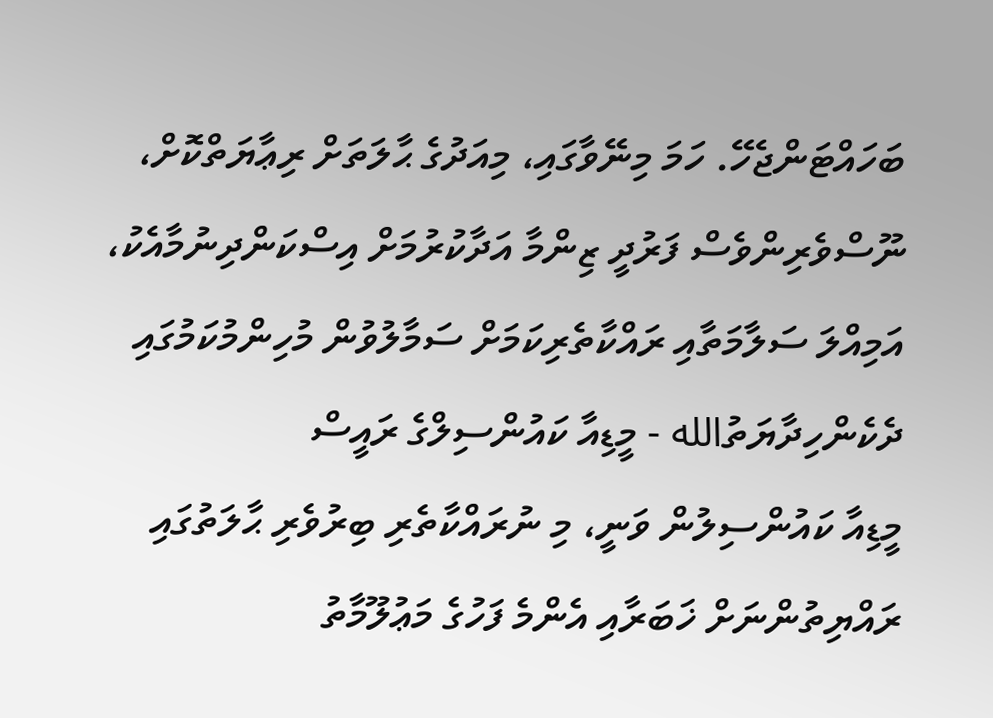ބަހައްޓަންޖެހޭ. ހަމަ މިނޭވާގައި، މިއަދުގެ ޙާލަތަށް ރިޢާޔަތްކޮށް، ނޫސްވެރިންވެސް ފަރުދީ ޒިންމާ އަދާކުރުމަށް އިސްކަންދިނުމާއެކު، އަމިއްލަ ސަލާމަތާއި ރައްކާތެރިކަމަށް ސަމާލުވުން މުހިންމުކަމުގައި ދެކެންހިދާޔަތުالله - މީޑިއާ ކައުންސިލްގެ ރައީސް
މީޑިއާ ކައުންސިލުން ވަނީ، މި ނުރައްކާތެރި ބިރުވެރި ޙާލަތުގައި ރައްޔިތުންނަށް ޚަބަރާއި އެންމެ ފަހުގެ މަޢުލޫމާތު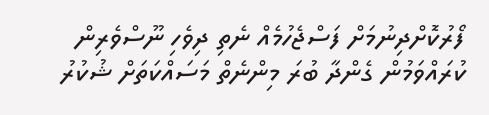ފޯރުކޮށްދިނުމަށް ފަސްޖެހުމެއް ނެތި ދިވެހި ނޫސްވެރިން ކުރައްވަމުން ގެންދާ ބުރަ މިންނެތް މަސައްކަތަށް ޝުކުރު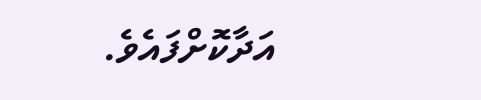އަދާކޮށްފައެވެ.